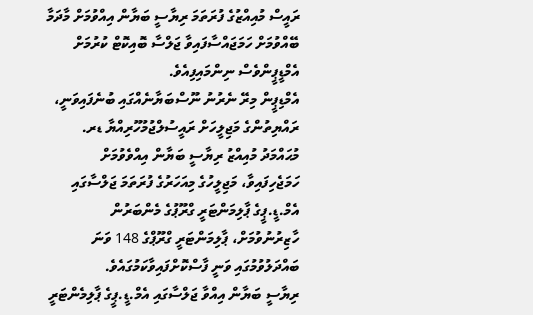ރައީސް މުއިއްޒުގެ ފުރަތަމަ ރިޔާސީ ބަޔާން އިއްވުމަށް މާދަމާ ބޭއްވުމަށް ހަމަޖައްސާފައިވާ ޖަލްސާ ބޮއިކޮޓް ކުރުމަށް އެމްޑީޕީންވެސް ނިންމައިފިއެވެ.
އެމްޑިޕީން މިރޭ ނެރުނު ނޫސްބަޔާނެއްގައި ބުނެފައިވަނީ، ރައްޔިތުންގެ މަޖިލީހަށް ރައީސުލްޖުމުހޫރިއްޔާ ޑރ. މުޙައްމަދު މުއިއްޒު ރިޔާސީ ބަޔާން އިއްވެވުމަށް ހަމަޖެހިފައިވާ، މަޖިލީހުގެ މިއަހަރުގެ ފުރަތަމަ ޖަލްސާގައި އެމް.ޑީ.ޕީގެ ޕާލިމަންޓަރީ ގްރޫޕުގެ މެންބަރުން ހާޒިރުނުވުމަށް، ޕާލިމަންޓަރީ ގްރޫޕްގެ 148 ވަނަ ބައްދަލުވުމުގައި ވަނީ ފާސްކޮށްފައިވާކަމުގައެވެ.
ރިޔާސީ ބަޔާން އިއްވާ ޖަލްސާގައި އެމް.ޑީ.ޕީގެ ޕާލިމެންޓަރީ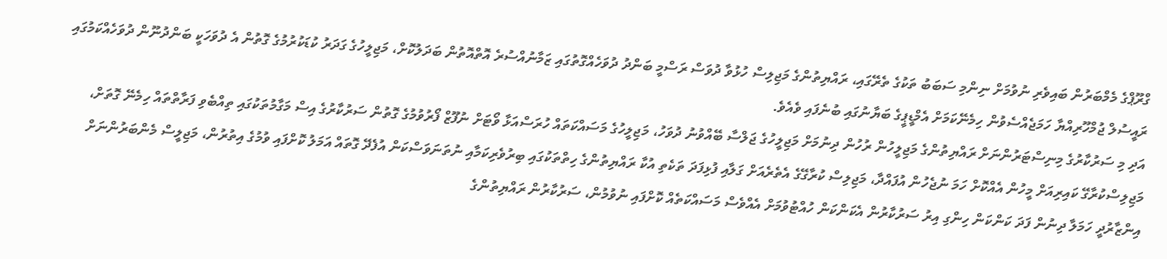ގްރޫޕްގެ މެމްބަރުން ބައިވެރި ނުވުމަށް ނިންމި ސަބަބު ތަކުގެ ތެރޭގައި، ރައްޔިތުންގެ މަޖިލިސް ހުޅުވާ ދުވަސް ރަސްމީ ބަންދު ދުވަހެއްގޮތުގައި ޒަމާނުއްސުރެ އޮތްއޮތުން ބަދަލުކޮށް، މަޖިލީހުގެ ގަދަރު ކުޑަކުރުމުގެ ގޮތުން އެ ދުވަހަކީ ބަންދުނޫން ދުވަހެއްކަމުގައި ރައީސުލް ޖުމްހޫރިއްޔާ ހަމަޖެއްސެވުން ހިމެނޭކަމަށް އެމްޑީޕީގެ ބަޔާނުގައި ބުނެފައި ވެއެވެ.
އަދި މި ސަރުކާރުގެ މިނިސްޓަރުންނަށް ރައްޔިތުންގެ މަޖިލީހުން ރުހުން ދިނުމަށް މަޖިލީހުގެ ޖަލްސާ ބޭއްވުނު ދުވަހު، މަޖިލީހުގެ މަސައްކަތައް ހުރަސްއަޅާ ވޯޓަށް ނުފޫޒް ފޯރުވުމުގެ ގޮތުން ސަރުކާރުގެ އިސް މަގާމުތަކުގައި ތިއްބެވި ފަރާތްތައް ހިމެނޭ ގޮތަށް، މަޖިލިސްކުރާގޭ ކައިރިއަށް މީހުން އެއްކޮށް ހަމަ ނުޖެހުން އުފައްދާ، މަޖިލިސް ކުރާގޭގެ އެތެރެއަށް ގަލާއި ފުޅިފަދަ ތަކެތި އުކާ ރައްޔިތުންގެ ހިތްތަކުގައި ބިރުވެރިކަމާއި ނުތަނަވަސްކަން އުފެދޭ ގޮތައް އަމަލު ކޮށްފައި ވުމުގެ އިތުރުން، މަޖިލީސް މެންބަރުންނަށް އިންޒާރުދީ ހަމަލާ ދިނުން ފަދަ ކަންކަން ހިންގި އިރު ސަރުކާރުން އެކަންކަން ހުއްޓުވުމަށް އެއްވެސް މަސައްކަތެއް ކޮށްފައި ނުވުމުން، ސަރުކާރުން ރައްޔިތުންގެ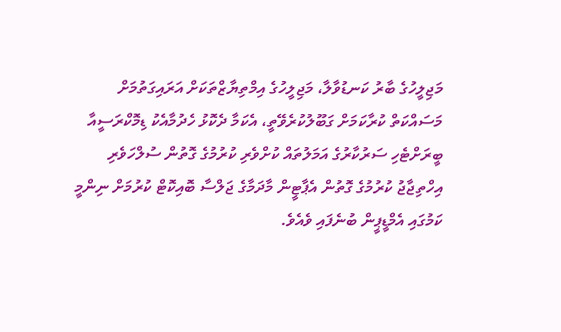މަޖިލީހުގެ ބާރު ކަނޑުވާލާ، މަޖިލީހުގެ އިމްތިޔާޒްތަކަށް އަރައިގަތުމަށް މަސައްކަތް ކުރާކަމަށް ގަބޫލުކުރެވޭތީ، އެކަމާ ދެކޮޅު ހެދުމާއެކު ޑިމޮކްރަސީއާ ބީރަށްޓެހި ސަރުކާރުގެ އަމަލުތައް ކުށްވެރި ކުރުމުގެ ގޮތުން ސުލްހަވެރި އިހްތިޖާޖު ކުރުމުގެ ގޮތުން އެޕާޓީން މާދަމާގެ ޖަލްސާ ބޮއިކޮޓް ކުރުމަށް ނިންމީ ކަމުގައި އެމްޑީޕީން ބުނެފައި ވެއެވެ.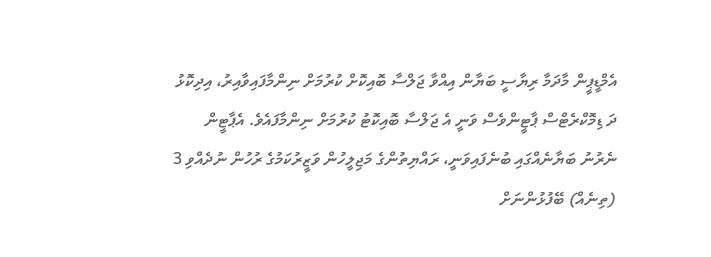އެމްޑީޕީން މާދަމާ ރިޔާސީ ބަޔާން އިއްވާ ޖަލްސާ ބޮއިކޮށް ކުރުމަށް ނިންމާފައިވާއިރު، އިދިކޮޅު ދަ ޑިމޮކްރެޓްސް ޕާޓީންވެސް ވަނީ އެ ޖަލްސާ ބޮއިކޮޓު ކުރުމަށް ނިންމާފައެވެ. އެޕާޓީން ނެރުނު ބަޔާނެއްގައި ބުނެފައިވަނީ، ރައްޔިތުންގެ މަޖިލީހުން ވަޒީރުކަމުގެ ރުހުން ނުދެއްވި 3 (ތިނެއް) ބޭފުޅުންނަށް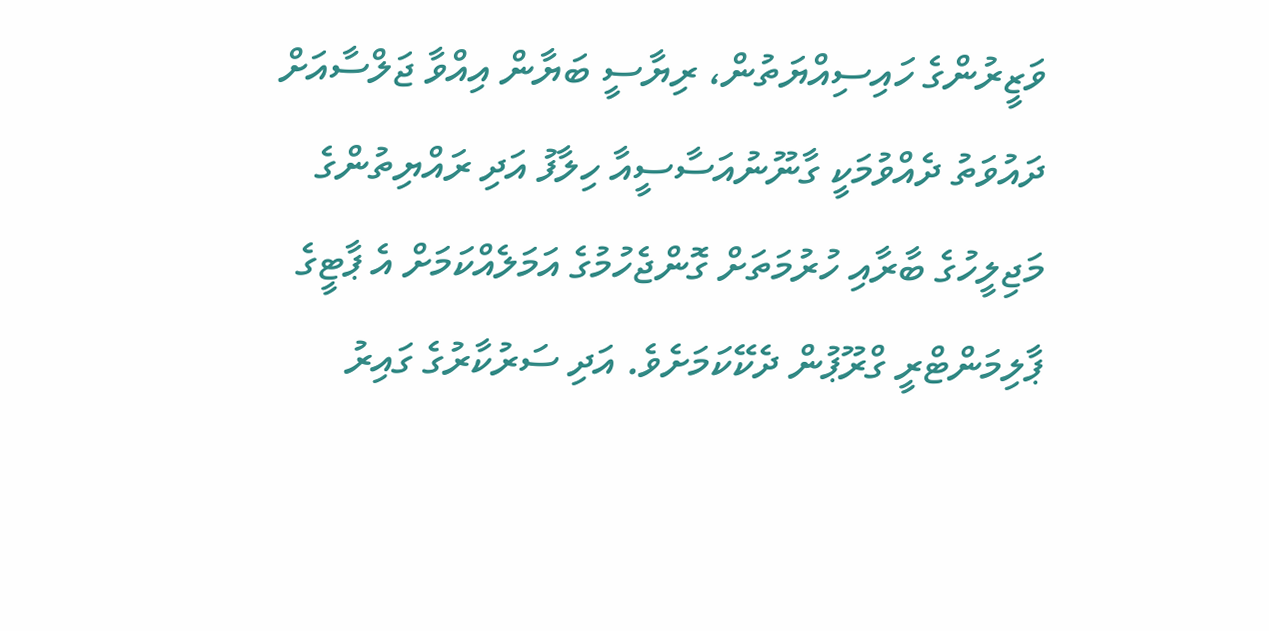ވަޒީރުންގެ ހައިސިއްޔަތުން، ރިޔާސީ ބަޔާން އިއްވާ ޖަލްސާއަށް ދައުވަތު ދެއްވުމަކީ ގާނޫނުއަސާސީއާ ހިލާފު އަދި ރައްޔިތުންގެ މަޖިލީހުގެ ބާރާއި ހުރުމަތަށް ގޮންޖެހުމުގެ އަމަލެއްކަމަށް އެ ޕާޓީގެ ޕާލިމަންޓްރީ ގްރޫޕުން ދެކޭކަމަށެވެ. އަދި ސަރުކާރުގެ ގައިރު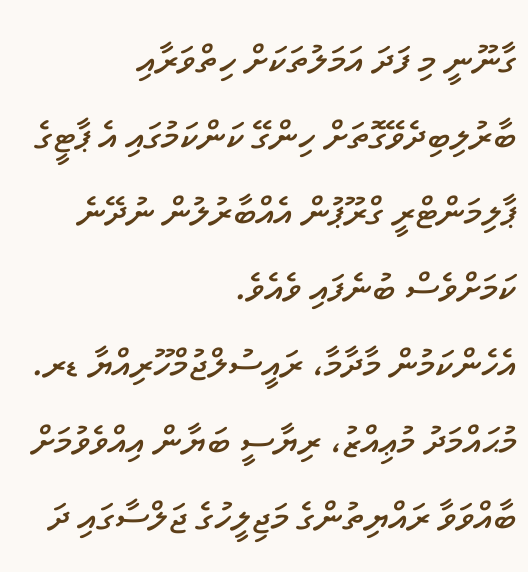ގާނޫނީ މި ފަދަ އަމަލުތަކަށް ހިތްވަރާއި ބާރުލިބިދެވޭގޮތަށް ހިންގޭ ކަންކަމުގައި އެ ޕާޓީގެ ޕާލިމަންޓްރީ ގްރޫޕުން އެއްބާރުލުން ނުދޭނެ ކަމަށްވެސް ބުނެފައި ވެއެވެ.
އެހެންކަމުން މާދާމާ، ރައީސުލްޖުމްހޫރިއްޔާ ޑރ. މުޙައްމަދު މުޢިއްޒު، ރިޔާސީ ބަޔާން އިއްވެވުމަށް ބާއްވަވާ ރައްޔިތުންގެ މަޖިލީހުގެ ޖަލްސާގައި ދަ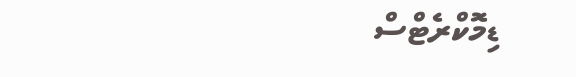ޑިމޮކްރެޓްސް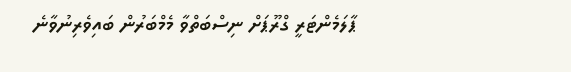ޕާލަމެންޓަރީ ގްރޫޕަށް ނިސްބަތްވާ މެމްބަރުން ބައިވެރިނުވާނެ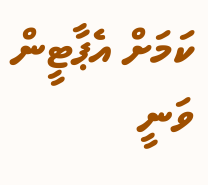ކަމަށް އެޕާޓީން ވަނީ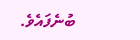ބުނެފައެވެ.